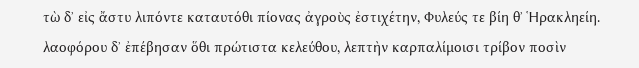τὼ δʼ εἰς ἄστυ λιπόντε καταυτόθι πίονας ἀγροὺς ἐστιχέτην, Φυλεύς τε βίη θʼ Ἡρακληείη. λαοφόρου δʼ ἐπέβησαν ὅθι πρώτιστα κελεύθου, λεπτὴν καρπαλίμοισι τρίβον ποσὶν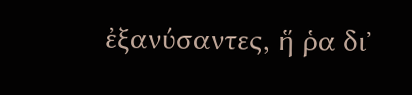ἐξανύσαντες, ἥ ῥα διʼ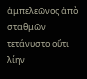ἀμπελεῶνος ἀπὸ σταθμῶν τετάνυστο οὔτι λίην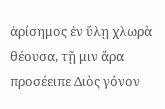ἀρίσημος ἐν ὕλῃ χλωρὰ θέουσα, τῇ μιν ἄρα προσέειπε Διὸς γόνον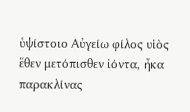ὑψίστοιο Αὐγείω φίλος υἱὸς ἕθεν μετόπισθεν ἰόντα, ἦκα παρακλίνας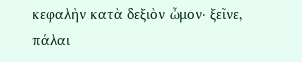κεφαλὴν κατὰ δεξιὸν ὦμον· ξεῖνε, πάλαι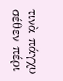τινὰ πάγχυ σέθεν πέρι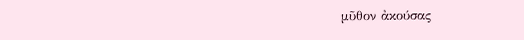μῦθον ἀκούσας